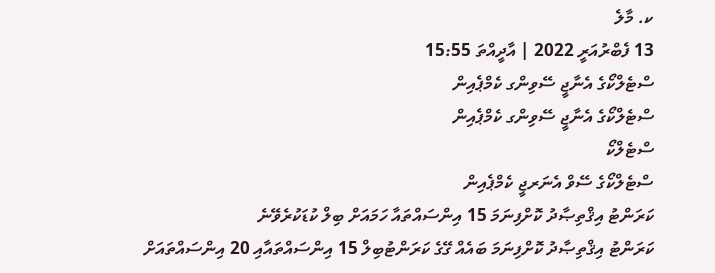ކ. މާލެ
13 ފެބްރުއަރީ 2022 | އާދީއްތަ 15:55
ސްޓެލްކޯގެ އެނާޖީ ސޭވިންގ ކެމްޕެއިން
ސްޓެލްކޯގެ އެނާޖީ ސޭވިންގ ކެމްޕެއިން
ސްޓެލްކޯ
ސްޓެލްކޯގެ ސޭވް އެނަރޖީ ކެމްޕެއިން
ކަރަންޓު އިޤްތިޞާދު ކޮށްފިނަމަ 15 އިންސައްތައާ ހަމައަށް ބިލް ކުޑަކުރެވޭނެ
ކަރަންޓު އިޤްތިޞާދު ކޮށްފިނަމަ ބައެއް ގޭގެ ކަރަންޓުބިލް 15 އިންސައްތައާއި 20 އިންސައްތައަށް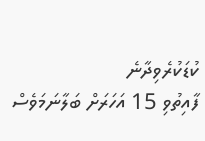ކުޑަކުރެވިދާނެ
ފާއިތުވި 15 އަހަރަށް ބަލާނަމަވެސް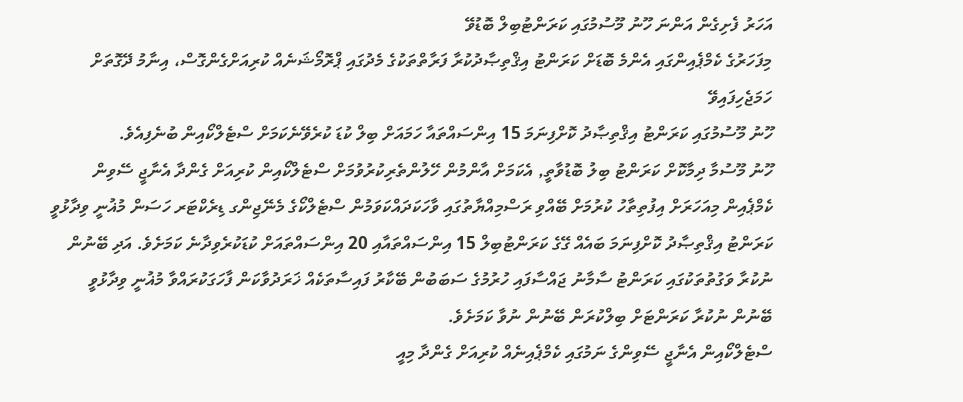އަހަރު ފެށިގެން އަންނަ ހޫނު މޫސުމުގައި ކަރަންޓުބިލް ބޮޑުވޭ
މިފަހަރުގެ ކެމްޕެއިންގައި އެންމެ ބޮޑަށް ކަރަންޓު އިޤްތިޞާދުކުރާ ފަރާތްތަކުގެ މެދުގައި ޕްރޮމޯޝަނެއް ކުރިއަށްގެންގޮސް، އިނާމު ދޭގޮތަށް ހަމަޖެހިފައިވޭ
ހޫނު މޫސުމުގައި ކަރަންޓު އިޤްތިޞާދު ކޮށްފިނަމަ 15 އިންސައްތައާ ހަމައަށް ބިލް ކުޑަ ކުރެވޭނެކަމަށް ސްޓެލްކޯއިން ބުނެފިއެވެ.
ހޫނު މޫސުމާ ދިމާކޮށް ކަރަންޓު ބިލު ބޮޑުވާތީ, އެކަމަށް އާންމުން ހޭލުންތެރިކުރުވުމަށް ސްޓެލްކޯއިން ކުރިއަށް ގެންދާ އެނާޖީ ސޭވިން ކެމްޕެއިން މިއަހަރަށް އިފުތިތާހު ކުރުމަށް ބޭއްވި ރަސްމިއްޔާތުގައި ވާހަކަދައްކަވަމުން ސްޓެލްކޯގެ މެނޭޖިންގ ޑިރެކްޓަރ ހަސަން މުޣުނީ ވިދާޅުވީ ކަރަންޓު އިޤްތިޞާދު ކޮށްފިނަމަ ބައެއް ގޭގެ ކަރަންޓުބިލް 15 އިންސައްތައާއި 20 އިންސައްތައަށް ކުޑަކުރެވިދާނެ ކަމަށެވެ. އަދި ބޭނުން ނުކުރާ ވަގުތުތަކުގައި ކަރަންޓު ސާމާނު ޖައްސާފައި ހުރުމުގެ ސަބަބުން ބޭކާރު ފައިސާތަކެއް ޚަރަދުވާކަން ފާހަގަކުރައްވާ މުޣުނީ ވިދާޅުވީ ބޭނުން ނުކުރާ ކަރަންޓަށް ބިލްކުރަން ބޭނުން ނުވާ ކަމަށެވެ.
ސްޓެލްކޯއިން އެނާޖީ ސޭވިންގެ ނަމުގައި ކެމްޕެއިނެއް ކުރިއަށް ގެންދާ މިއީ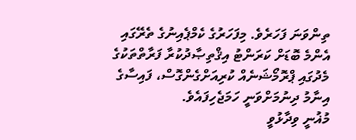ތިންވަނަ ފަހަރެވެ. މިފަހަރުގެ ކެމްޕެއިނުގެ ތެރޭގައި އެންމެ ބޮޑަށް ކަރަންޓު އިޤްތިޞާދުކުރާ ފަރާތްތަކުގެ މެދުގައި ޕްރޮމޯޝަނެއް ކުރިއަށްގެންގޮސް، ފައިސާގެ އިނާމު ދިނުމަށްވަނީ ހަމަޖެހިފައެވެ.
މުޣުނީ ވިދާޅުވީ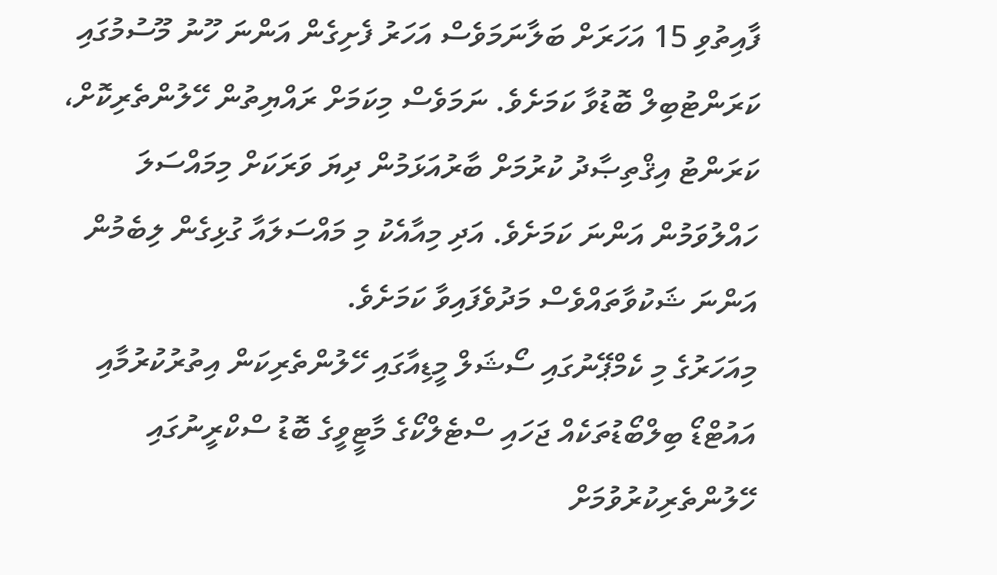ފާއިތުވި 15 އަހަރަށް ބަލާނަމަވެސް އަހަރު ފެށިގެން އަންނަ ހޫނު މޫސުމުގައި ކަރަންޓުބިލް ބޮޑުވާ ކަމަށެވެ. ނަމަވެސް މިކަމަށް ރައްޔިތުން ހޭލުންތެރިކޮށް، ކަރަންޓު އިޤްތިޞާދު ކުރުމަށް ބާރުއަޅަމުން ދިޔަ ވަރަކަށް މިމައްސަލަ ހައްލުވަމުން އަންނަ ކަމަށެވެ. އަދި މިއާއެކު މި މައްސަލައާ ގުޅިގެން ލިބެމުން އަންނަ ޝަކުވާތައްވެސް މަދުވެފައިވާ ކަމަށެވެ.
މިއަހަރުގެ މި ކެމްޕޭނުގައި ސޯޝަލް މީޑިއާގައި ހޭލުންތެރިކަން އިތުރުކުރުމާއި އައުޓްޑޯ ބިލްބޯޑުތަކެއް ޖަހައި ސްޓެލްކޯގެ މާޓީވީގެ ބޮޑު ސްކްރީނުގައި ހޭލުންތެރިކުރުވުމަށް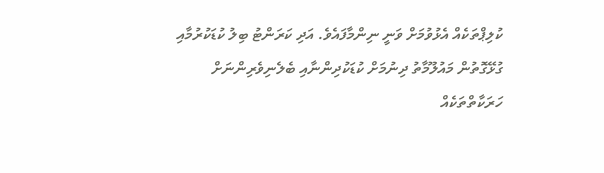ކުލިޕްތަކެއް އެޅުވުމަށް ވަނީ ނިންމާފައެވެ. އަދި ކަރަންޓު ބިލު ކުޑަކުރުމާއި ގުޅޭގޮތުން މައުލޫމާތު ދިނުމަށް ކުޑަކުދިންނާއި ބެލެނިވެރިންނަށް ހަރަކާތްތަކެއް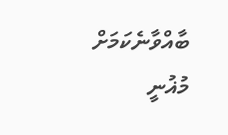ބާއްވާނެކަމަށް މުޣުނީ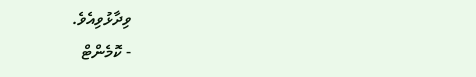ވިދާޅުވިއެވެ.
- ކޮމެންޓް